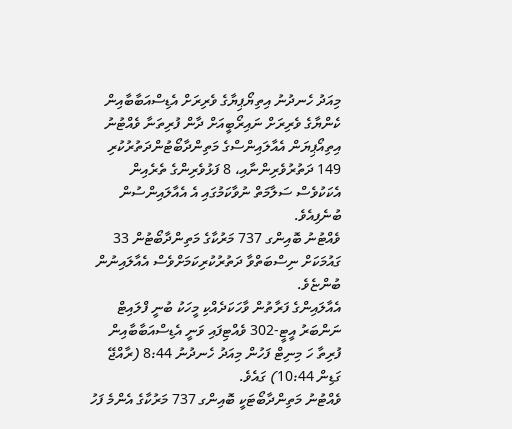މިއަދު ހެނދުނު އިތިޔޯޕިޔާގެ ވެރިރަށް އެޑިސްއަބާބާއިން ކެންޔާގެ ވެރިރަށް ނައިރޯބީއަށް ދާން ފުރިތަނާ ވެއްޓުނު އިތިއޯޕިޔަން އެއާލައިންސްގެ މަތިންދާބޯޓުންދަތުރުކުރި 149 ދަތުރުވެރިންނާއި، 8 ފަޅުވެރިންގެ ތެރެއިން އެކަކުވެސް ސަލާމަތް ނުވާކަމުގައި އެ އެއާލައިންސުން ބުނެފިއެވެ.
ވެއްޓުނު ބޮއިންގ 737 މަރުކާގެ މަތިންދާބޯޓުން 33 ގައުމަކަށް ނިސްބަތްވާ ދަތުރުކުރިކަމަށްވެސް އެއާލައިނުން ބުންޏެވެ.
އެއާލައިންގެ ފަރާތުން ވާހަކަދެއްކި މީހަކު ބުނީ ފްލައިޓް ނަންބަރު އީޓީ-302 ވެއްޓިފައި ވަނީ އެޑިސްއަބާބާއިން ފުރިތާ ހަ މިނިޓް ފަހުން މިއަދު ހެނދުނު 8:44 (ރާއްޖޭ ގަޑިން 10:44) ގައެވެ.
ވެއްޓުނު މަތިންދާބޯޓަކީ ބޮއިންގ 737 މަރުކާގެ އެންމެ ފަހު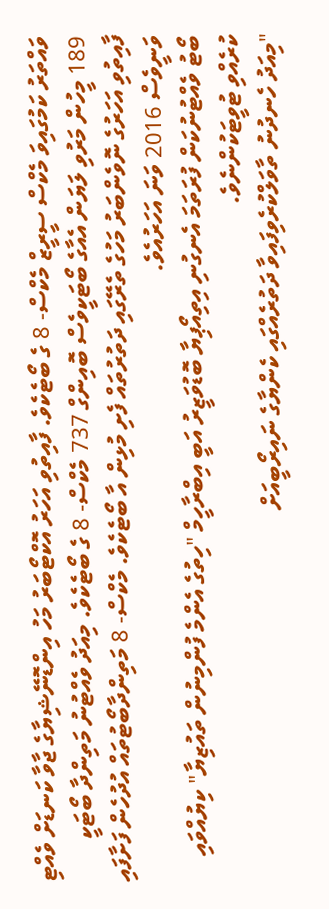ވައްތަރު ކަމުގައިވަ މެކްސް ސީރީޒް މެކްސް- 8 ގެ ބޯޓެކެވެ. ފާއިތުވި އަހަރު އޮކްޓޯބަރު މަހު އިންޑޮނޭޝިޔާގެ ޖާވާ ކަނޑަށް ވެއްޓި 189 މީހުން މަރުވި ލަޔަން އެއާގެ ބޯޓަކީވެސް ބޮއިންގް 737 މެކްސް- 8 ގެ ބޯޓެކެވެ. މިއަދު ވެއްޓުނު މަތިންދާ ބޯޓަކީ ފާއިތުވި އަހަރުގެ ނޮވެންބަރު މަހުގެ ތެރޭގައި ދަތުރުތައް ފެށި މުޅިން އާ ބޯޓެކެވެ. މެކްސް- 8 މަތިންދާބޯޓުތައް އުދުހެން ފަށާފައި ވަނީވެސް 2016 ވަނަ އަހަރުއެވެ.
ބޯޓު ވެއްޓުނުކަން ފުރަތަމަ އެނގުނި އިތިއޯޕިޔާ ބޮޑުވަޒީރު އަބީ އިބްރާހީމް "ހިތުގެ އެންމެ ފުންމިނުން ތައުޒިޔާ" ކިޔުއްވައި ކުރެއްވި ޓުވީޓަކުންނެވެ.
"މިއަދު ހެނދުނު ތާވަލްކުރެވިފައިވާ ދަތުރެއްގައި ކެންޔާގެ ނައިރޯބީއަށް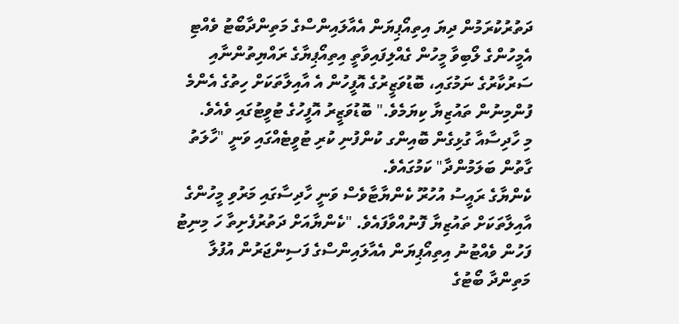ދަތުރުކުރަމުން ދިޔަ އިތިއޯޕިޔަން އެއާލައިންސްގެ މަތިންދާބޯޓު ވެއްޓި އެމީހުންގެ ލޯބިވާ މީހުން ގެއްލިފައިވާތީ އިތިއޯޕިޔާގެ ރައްޔިތުންނާއި ސަރުކާރުގެ ނަމުގައި، ބޮޑުވަޒީރުގެ އޮފީހުން އެ އާއިލާތަކަށް ހިތުގެ އެންމެ ފުންމިނުން ތައުޒިޔާ ކިޔަމެވެ." ބޮޑުވަޒީރު އޮފީހުގެ ޓުވީޓުގައި ވެއެވެ.
މި ހާދިސާއާ ގުޅިގެން ބޮއިންގ ކުންފުނި ކުރި ޓުވީޓެއްގައި ވަނީ "ހާލަތު ގާތުން ބަލަމުންދާ" ކަމުގައެވެ.
ކެންޔާގެ ރައީސު އުހުރޫ ކެންޔާޓާވެސް ވަނީ ހާދިސާގައި މަރުވި މީހުންގެ އާއިލާތަކަށް ތައުޒިޔާ ފޮނުއްވާފައެވެ. "ކެންޔާއަށް ދަތުރުފެށިތާ ހަ މިނިޓު ފަހުން ވެއްޓުނު އިތިއޯޕިޔަން އެއާލައިންސްގެ ފަސިންޖަރުން އުފުލާ މަތިންދާ ބޯޓުގެ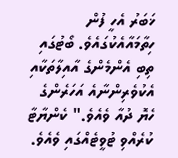ޚަބަރު އެހީ ފުން ހިތާމައާއެކުގައެވެ. ބޯޓުގައި ތިބި އެންމެންގެ އާއިލާތަކާއި އެކުވެރިންނާއެ އަހަރެންގެ ހެޔޮ ދުއާ ވެއެވެ." ކެންޔާޓާ ކުރެއްވި ޓުވީޓެއްގައި ވެއެވެ.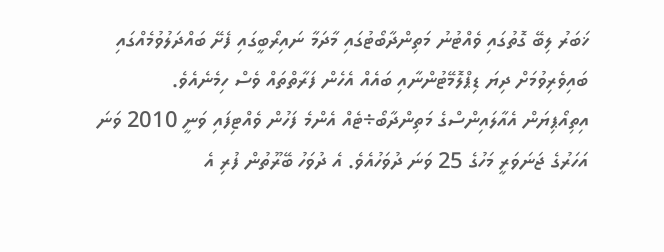ޚަބަރު ލިބޭ ގޮތުގައި ވެއްޓުނު މަތިންދާބޯޓުގައި މާދަމާ ނައިރޯބީގައި ފެށޭ ބައްދަލުވުމެއްގައި ބައިވެރިވުމަށް ދިޔަ ޑިޕްލޮމޭޓުންނާއި ބައެއް އެހެން ފަރާތްތައް ވެސް ހިމެނެއެވެ.
އިތިއޯޕިޔަން އެއާލައިންސްގެ މަތިންދާބޯ÷ޓެއް އެންމެ ފަހުން ވެއްޓިފައި ވަނީ 2010 ވަނަ އަހަރުގެ ޖަނަވަރީ މަހުގެ 25 ވަނަ ދުވަހުއެވެ. އެ ދުވަހު ބޭރޫތުން ފުރި އެ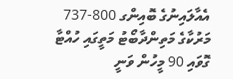އެއާލައިނުގެ ބޮއިންގ 800-737 މަރުކާގެ މަތިންދާބޯޓު މަތީގައި ހުއްޓާ ގޮވައި 90 މީހުން ވަނީ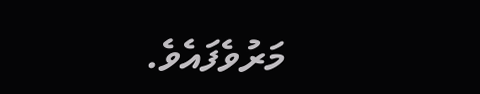މަރުވެފައެވެ.